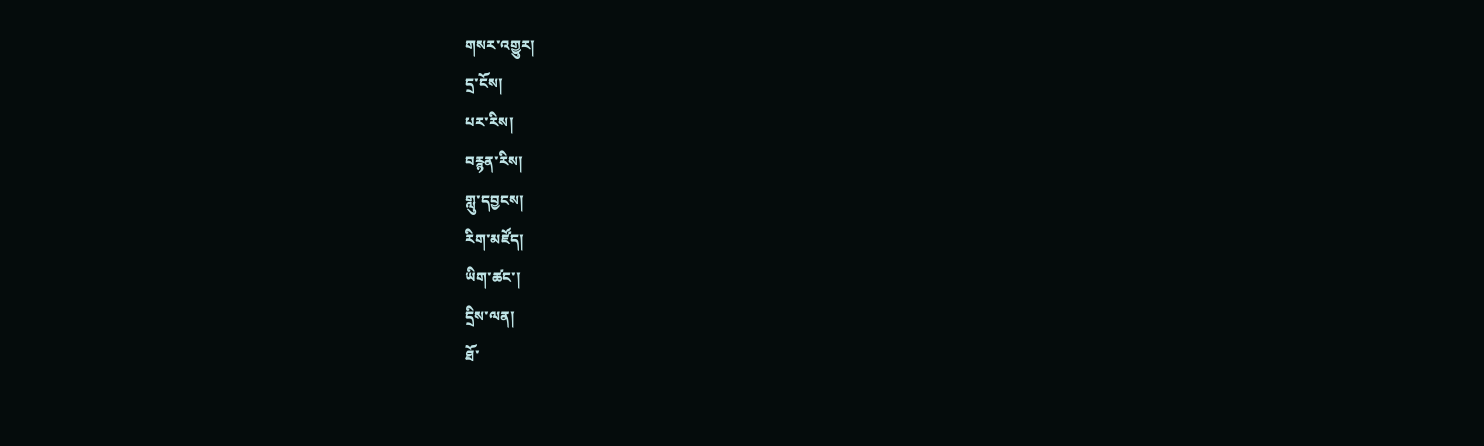གསར་འགྱུར།
དྲ་ངོས།
པར་རིས།
བརྙན་རིས།
གླུ་དབྱངས།
རིག་མཛོད།
ཡིག་ཚང་།
དྲིས་ལན།
ཐོ་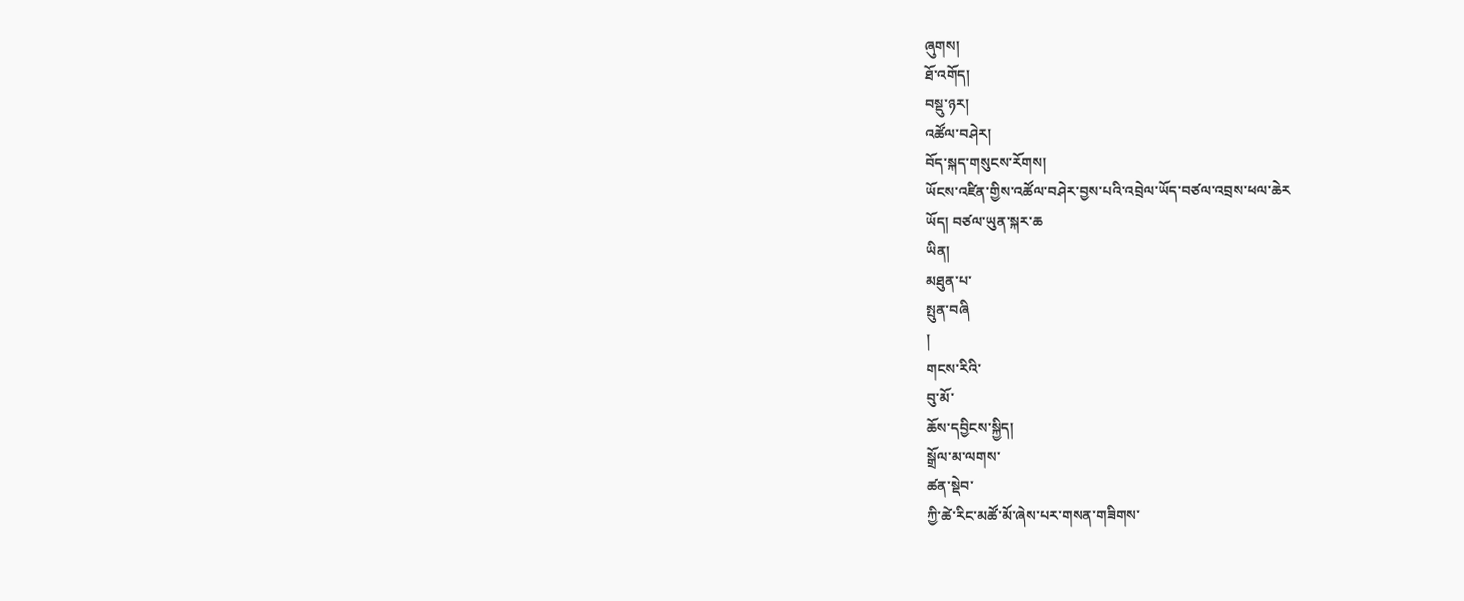ཞུགས།
ཐོ་འགོད།
བསྡུ་ཉར།
འཚོལ་བཤེར།
བོད་སྐད་གསུངས་རོགས།
ཡོངས་འཛིན་གྱིས་འཚོལ་བཤེར་བྱས་པའི་འབྲེལ་ཡོད་བཙལ་འབྲས་ཕལ་ཆེར
ཡོད། བཙལ་ཡུན་སྐར་ཆ
ཡིན།
མཐུན་པ་
སྤུན་བཞི
།
གངས་རིའི་
བུ་མོ་
ཆོས་དབྱིངས་སྐྱིད།
སྒྲོལ་མ་ལགས་
ཚན་སྡེབ་
ཀྱི་ཚེ་རིང་མཚོ་མོ་ཞེས་པར་གསན་གཟིགས་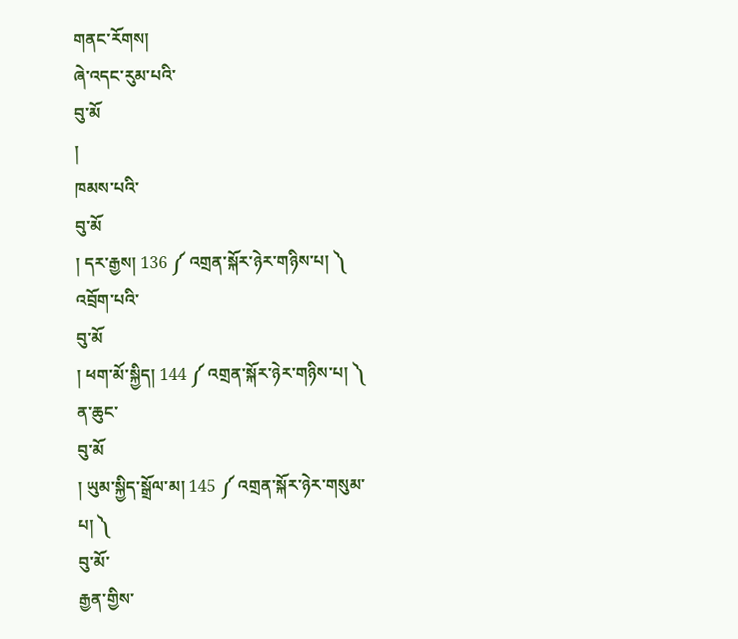གནང་རོགས།
ཞེ་འདང་རུམ་པའི་
བུ་མོ
།
ཁམས་པའི་
བུ་མོ
། དར་རྒྱས། 136 ༼ འགྲན་སྐོར་ཉེར་གཉིས་པ། ༽
འབྲོག་པའི་
བུ་མོ
། ཕག་མོ་སྐྱིད། 144 ༼ འགྲན་སྐོར་ཉེར་གཉིས་པ། ༽
ན་ཆུང་
བུ་མོ
། ཡུམ་སྐྱིད་སྒྲོལ་མ། 145 ༼ འགྲན་སྐོར་ཉེར་གསུམ་པ། ༽
བུ་མོ་
རྒྱན་གྱིས་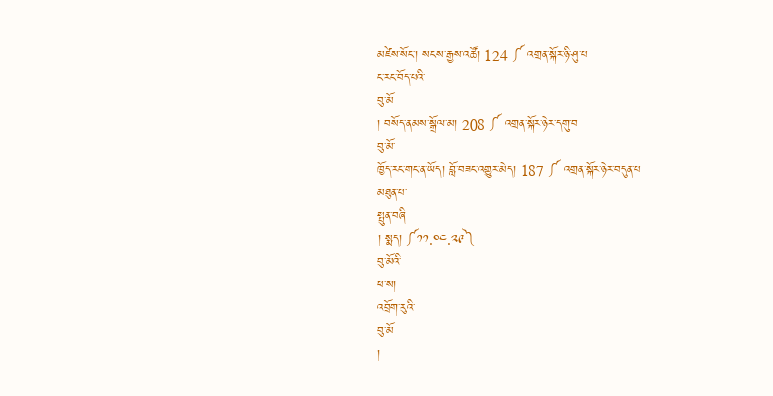མཛེས་སོང་། སངས་རྒྱས་འཚོ། 124 ༼ འགྲན་སྐོར་ཉི་ཤུ་པ
ང་རང་བོད་པའི་
བུ་མོ
། བསོད་ནམས་སྒྲོལ་མ། 208 ༼ འགྲན་སྐོར་ཉེར་དགུ་བ
བུ་མོ་
ཁྱོད་རང་གང་ན་ཡོད། བློ་བཟང་འགྱུར་མེད། 187 ༼ འགྲན་སྐོར་ཉེར་བདུན་པ
མཐུན་པ་
སྤུན་བཞི
། སྨད། ༼༡༡.༠༤.༢༩༽
བུ་མོའི་
ཕ་ས།
འབྲོག་རུའི་
བུ་མོ
།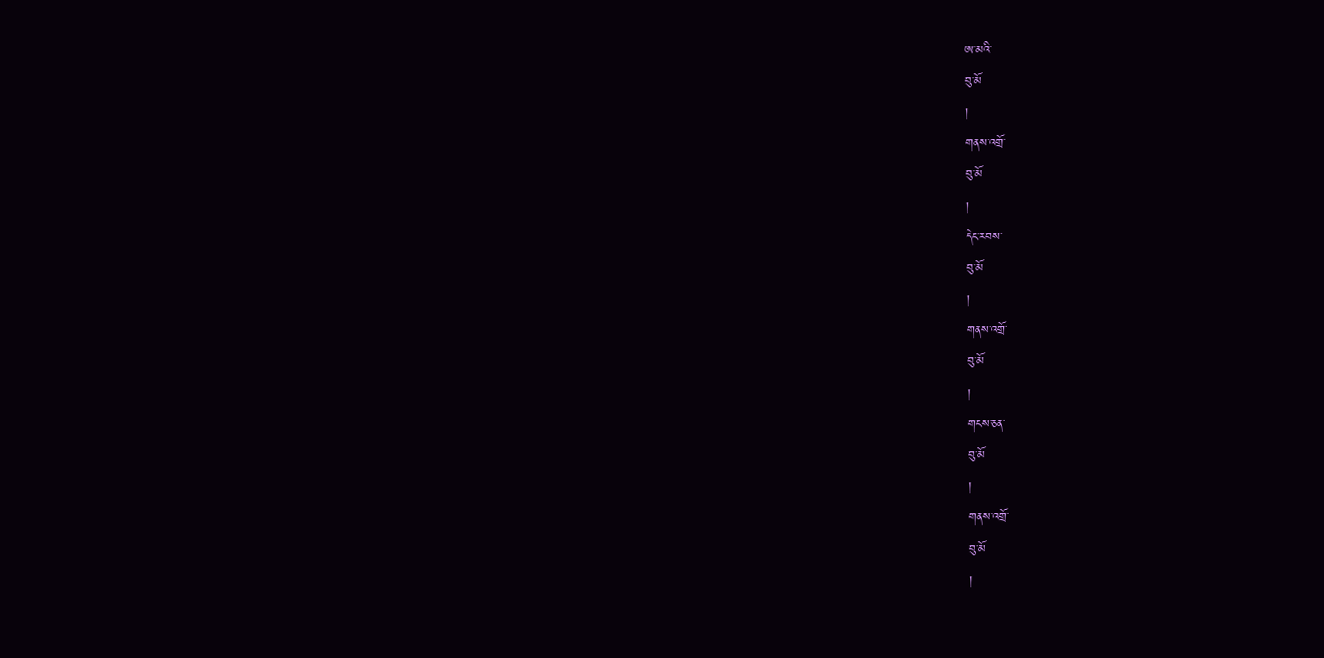ཨ་མའི་
བུ་མོ
།
གནས་འགྲོ་
བུ་མོ
།
དེང་རབས་
བུ་མོ
།
གནས་འགྲོ་
བུ་མོ
།
གངས་ཅན་
བུ་མོ
།
གནས་འགྲོ་
བུ་མོ
།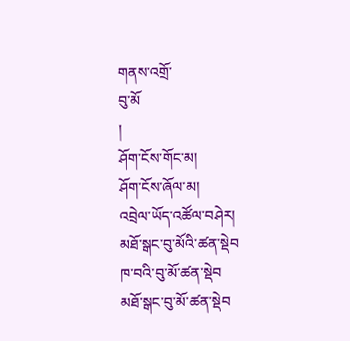གནས་འགྲོ་
བུ་མོ
།
ཤོག་ངོས་གོང་མ།
ཤོག་ངོས་ཞོལ་མ།
འབྲེལ་ཡོད་འཚོལ་བཤེར།
མཐོ་སྒང་བུ་མོའི་ཚན་སྡེབ
ཁ་བའི་བུ་མོ་ཚན་སྡེབ
མཐོ་སྒང་བུ་མོ་ཚན་སྡེབ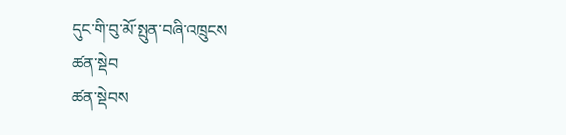དུང་གི་བུ་མོ་སྤུན་བཞི་འཁྲུངས
ཚན་སྡེབ
ཚན་སྡེབས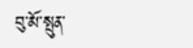བུ་མོ་སྤུན་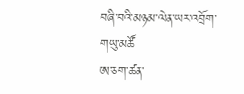བཞི་བའི་མཉམ་ལེན་ཡར་འབྲོག་གཡུ་མཚོ
ཨ་ཅག་ཚན་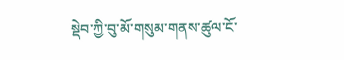སྡེབ་ཀྱི་བུ་མོ་གསུམ་གནས་ཚུལ་ངོ་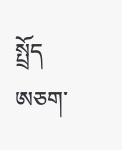སྤྲོད
ཨཅག་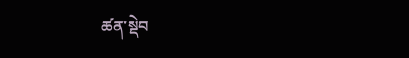ཚན་སྡེབ